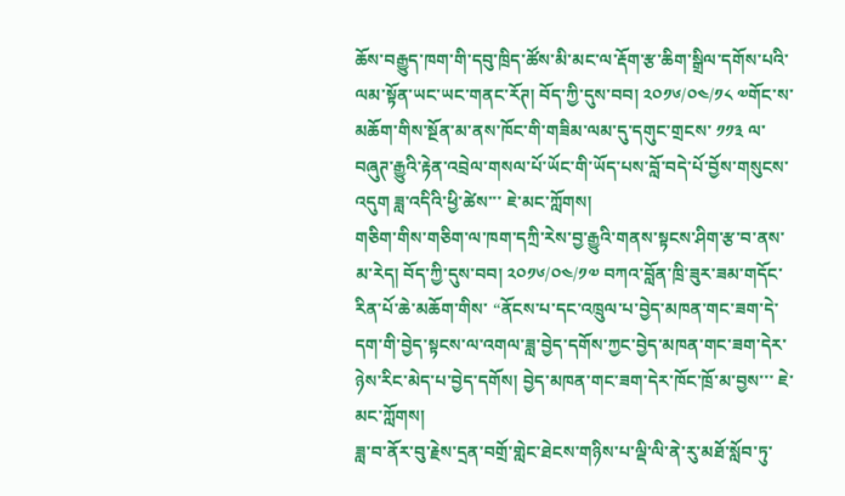ཆོས་བརྒྱུད་ཁག་གི་དབུ་ཁྲིད་ཚོས་མི་མང་ལ་རྡོག་རྩ་ཆིག་སྒྲིལ་དགོས་པའི་ལམ་སྟོན་ཡང་ཡང་གནང་རོཊ། བོད་ཀྱི་དུས་བབ། ༢༠༡༦/༠༤/༡༨ ༧གོང་ས་མཆོག་གིས་སྔོན་མ་ནས་ཁོང་གི་གཟིམ་ལམ་དུ་དགུང་གྲངས་ ༡༡༣ ལ་བཞུཊ་རྒྱུའི་རྟེན་འབྲེལ་གསལ་པོ་ཡོང་གི་ཡོད་པས་བློ་བདེ་པོ་བྱོས་གསུངས་འདུག ཟླ་འདིའི་ཕྱི་ཚེས་་་ ཇེ་མང་ཀློགས།
གཅིག་གིས་གཅིག་ལ་ཁག་དཀྲི་རེས་བྱ་རྒྱུའི་གནས་སྟངས་ཤིག་རྩ་བ་ནས་མ་རེད། བོད་ཀྱི་དུས་བབ། ༢༠༡༦/༠༤/༡༧ བཀའ་བློན་ཁྲི་ཟུར་ཟམ་གདོང་རིན་པོ་ཆེ་མཆོག་གིས་ “ནོངས་པ་དང་འཁྲུལ་པ་བྱེད་མཁན་གང་ཟག་དེ་དག་གི་བྱེད་སྟངས་ལ་འགལ་ཟླ་བྱེད་དགོས་ཀྱང་བྱེད་མཁན་གང་ཟག་དེར་ཉེས་རིང་མེད་པ་བྱེད་དགོས། བྱེད་མཁན་གང་ཟག་དེར་ཁོང་ཁྲོ་མ་བྱས་་་ ཇེ་མང་ཀློགས།
ཟླ་བ་ནོར་བུ་རྗེས་དྲན་བགྲོ་གླེང་ཐེངས་གཉིས་པ་ལྡི་ལི་ནེ་རུ་མཐོ་སློབ་ཏུ་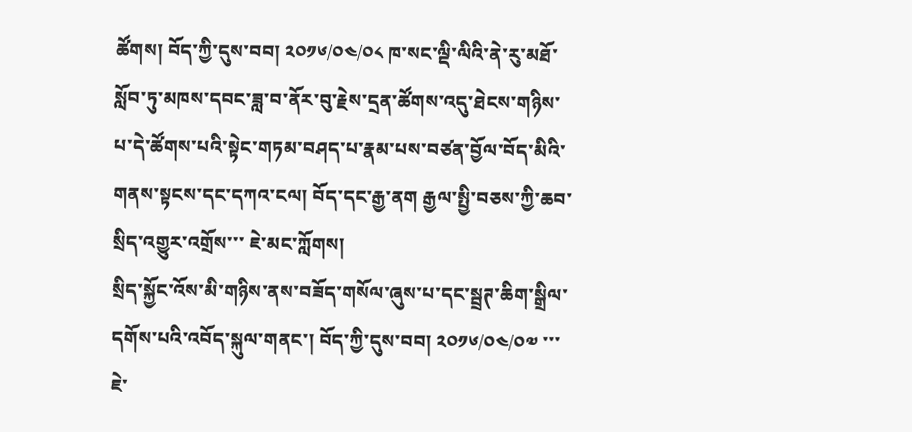ཚོགས། བོད་ཀྱི་དུས་བབ། ༢༠༡༦/༠༤/༠༨ ཁ་སང་ལྡི་ལིའི་ནེ་རུ་མཐོ་སློབ་ཏུ་མཁས་དབང་ཟླ་བ་ནོར་བུ་རྗེས་དྲན་ཚོགས་འདུ་ཐེངས་གཉིས་པ་དེ་ཚོགས་པའི་སྟེང་གཏམ་བཤད་པ་རྣམ་པས་བཙན་བྱོལ་བོད་མིའི་གནས་སྟངས་དང་དཀའ་ངལ། བོད་དང་རྒྱ་ནག རྒྱལ་སྤྱི་བཅས་ཀྱི་ཆབ་སྲིད་འགྱུར་འགྲོས་་་ ཇེ་མང་ཀློགས།
སྲིད་སྐྱོང་འོས་མི་གཉིས་ནས་བཟོད་གསོལ་ཞུས་པ་དང་སྦྲཊ་ཆིག་སྒྲིལ་དགོས་པའི་འབོད་སྐུལ་གནང་། བོད་ཀྱི་དུས་བབ། ༢༠༡༦/༠༤/༠༧ ་་་ ཇེ་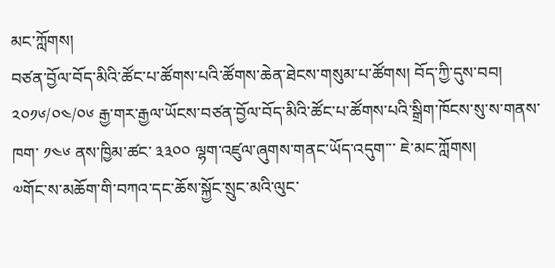མང་ཀློགས།
བཙན་བྱོལ་བོད་མིའི་ཚོང་པ་ཚོགས་པའི་ཚོགས་ཆེན་ཐེངས་གསུམ་པ་ཚོགས། བོད་ཀྱི་དུས་བབ། ༢༠༡༦/༠༤/༠༦ རྒྱ་གར་རྒྱལ་ཡོངས་བཙན་བྱོལ་བོད་མིའི་ཚོང་པ་ཚོགས་པའི་སྒྲིག་ཁོངས་སུ་ས་གནས་ཁག་ ༡༤༦ ནས་ཁྱིམ་ཚང་ ༣༣༠༠ ལྷག་འཛུལ་ཞུགས་གནང་ཡོད་འདུག་་་ ཇེ་མང་ཀློགས།
༧གོང་ས་མཆོག་གི་བཀའ་དང་ཆོས་སྐྱོང་སྲུང་མའི་ལུང་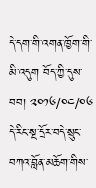དེ་དག་གི་འགན་ཁྱོག་གི་མི་འདུག བོད་ཀྱི་དུས་བབ། ༢༠༡༦/༠༤/༠༦ དེ་རིང་སྔ་དྲོར་བདེ་སྲུང་བཀའ་བློན་མཆོག་གིས་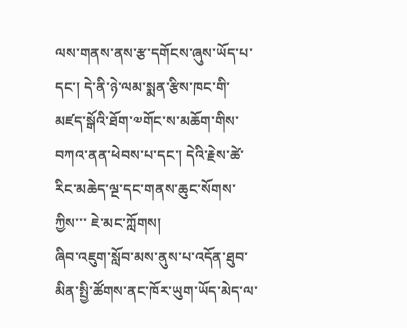ལས་གནས་ནས་རྩ་དགོངས་ཞུས་ཡོད་པ་དང་། དེ་ནི་ཉེ་ལམ་སྨན་རྩིས་ཁང་གི་མཛད་སྒོའི་ཐོག་༧གོང་ས་མཆོག་གིས་བཀའ་ནན་ཕེབས་པ་དང་། དེའི་རྗེས་ཚེ་རིང་མཆེད་ལྔ་དང་གནས་ཆུང་སོགས་ཀྱིས་་་ ཇེ་མང་ཀློགས།
ཞིབ་འཇུག་སློབ་མས་ནུས་པ་འདོན་ཐུབ་མིན་སྤྱི་ཚོགས་ནང་ཁོར་ཡུག་ཡོད་མེད་ལ་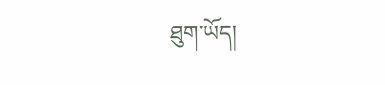ཐུག་ཡོད།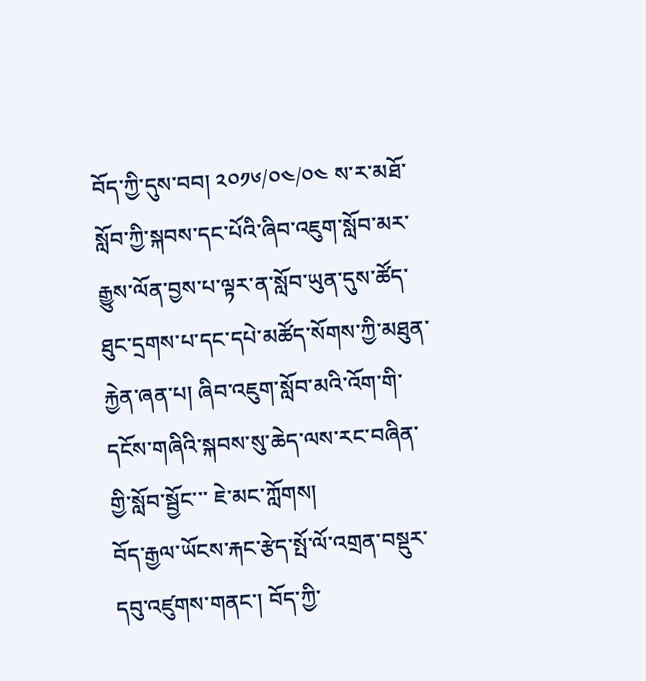བོད་ཀྱི་དུས་བབ། ༢༠༡༦/༠༤/༠༤ ས་ར་མཐོ་སློབ་ཀྱི་སྐབས་དང་པོའི་ཞིབ་འཇུག་སློབ་མར་རྒྱུས་ལོན་བྱས་པ་ལྟར་ན་སློབ་ཡུན་དུས་ཚོད་ཐུང་དྲགས་པ་དང་དཔེ་མཚོད་སོགས་ཀྱི་མཐུན་རྐྱེན་ཞན་པ། ཞིབ་འཇུག་སློབ་མའི་འོག་གི་དངོས་གཞིའི་སྐབས་སུ་ཆེད་ལས་རང་བཞིན་གྱི་སློབ་སྦྱོང་་་ ཇེ་མང་ཀློགས།
བོད་རྒྱལ་ཡོངས་རྐང་རྩེད་སྤོ་ལོ་འགྲན་བསྡུར་དབུ་འཛུགས་གནང་། བོད་ཀྱི་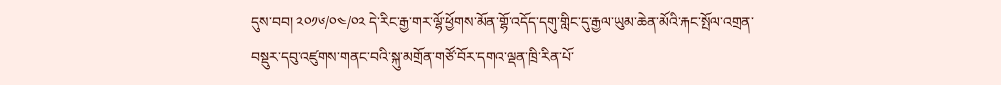དུས་བབ། ༢༠༡༦/༠༤/༠༢ དེ་རིང་རྒྱ་གར་ལྷོ་ཕྱོགས་མོན་གྷོ་འདོད་དགུ་གླིང་དུ་རྒྱལ་ཡུམ་ཆེན་མོའི་རྐང་སྤོལ་འགྲན་བསྡུར་དབུ་འཛུགས་གནང་བའི་སྐུ་མགྲོན་གཙོ་བོར་དགའ་ལྡན་ཁྲི་རིན་པོ་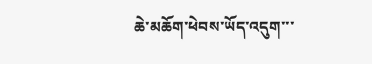ཆེ་མཆོག་ཕེབས་ཡོད་འདུག་་་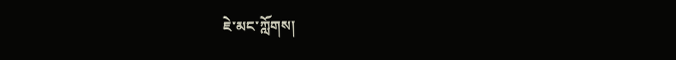ཇེ་མང་ཀློགས།